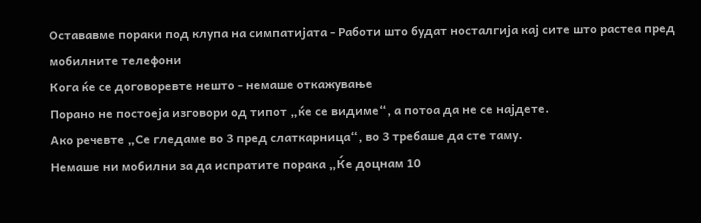Остававме пораки под клупа на симпатијата - Работи што будат носталгија кај сите што растеа пред мобилните телефони
Кога ќе се договоревте нешто - немаше откажување
Порано не постоеја изговори од типот „ќе се видиме“, а потоа да не се најдете.
Ако речевте „Се гледаме во 3 пред слаткарница“, во 3 требаше да сте таму.
Немаше ни мобилни за да испратите порака „Ќе доцнам 10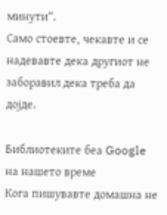минути“.
Само стоевте, чекавте и се надевавте дека другиот не заборавил дека треба да дојде.

Библиотеките беа Google на нашето време
Кога пишувавте домашна не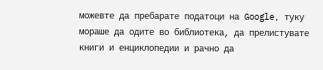можевте да пребарате податоци на Google, туку мораше да одите во библиотека, да прелистувате книги и енциклопедии и рачно да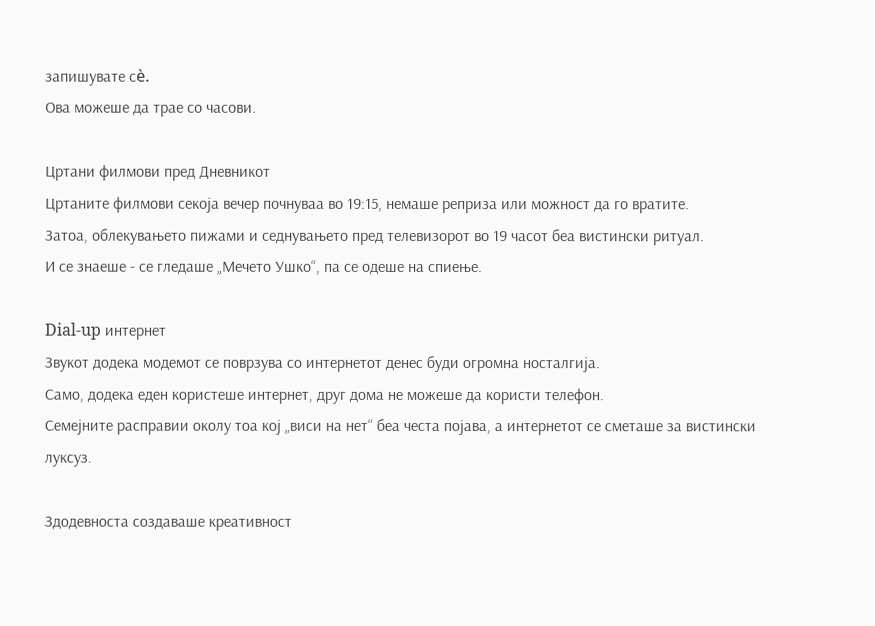запишувате сè.
Ова можеше да трае со часови.

Цртани филмови пред Дневникот
Цртаните филмови секоја вечер почнуваа во 19:15, немаше реприза или можност да го вратите.
Затоа, облекувањето пижами и седнувањето пред телевизорот во 19 часот беа вистински ритуал.
И се знаеше - се гледаше „Мечето Ушко“, па се одеше на спиење.

Dial-up интернет
Звукот додека модемот се поврзува со интернетот денес буди огромна носталгија.
Само, додека еден користеше интернет, друг дома не можеше да користи телефон.
Семејните расправии околу тоа кој „виси на нет“ беа честа појава, а интернетот се сметаше за вистински луксуз.

Здодевноста создаваше креативност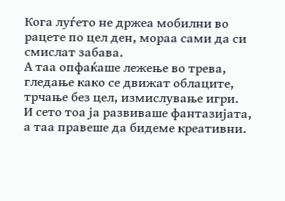Кога луѓето не држеа мобилни во рацете по цел ден, мораа сами да си смислат забава.
А таа опфаќаше лежење во трева, гледање како се движат облаците, трчање без цел, измислување игри.
И сето тоа ја развиваше фантазијата, а таа правеше да бидеме креативни.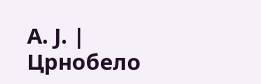А. Ј. | Црнобело